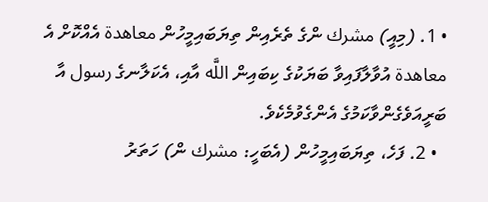• 1. (މިއީ) مشرك ންގެ ތެރެއިން ތިޔަބައިމީހުން معاهدة އެއްކޮށް އެ معاهدة އުވާލާފައިވާ ބަޔަކުގެ ކިބައިން اللَّه އާއި، އެކަލާނގެ رسول އާ ބަރީއަވެގެންވާކަމުގެ އެންގެވުމެކެވެ.
  • 2. ފަހެ، ތިޔަބައިމީހުން (އެބަހީ: مشرك ން) ހަތަރު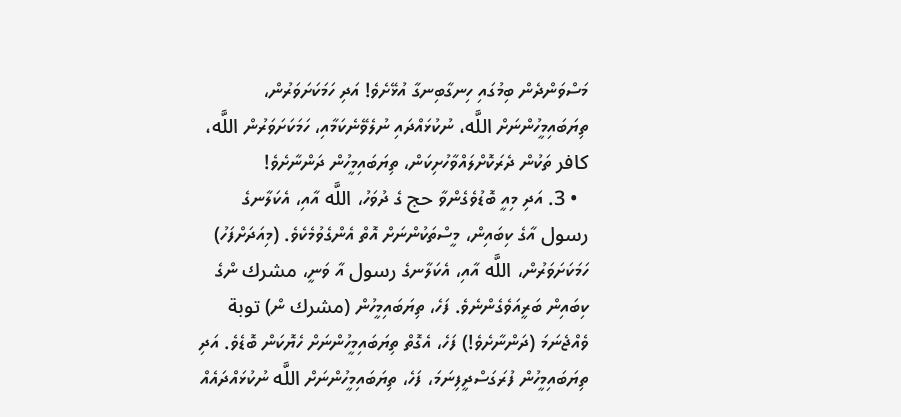މަސްވަންދެން ބިމުގައި ހިނގާބިނގާ އުޅޭށެވެ! އަދި ހަމަކަށަވަރުން، ތިޔަބައިމީހުންނަށް اللَّه، ނުކުޅައްދައި ނުލެވޭނެކަމާއި، ހަމަކަށަވަރުން اللَّه، كافر ތަކުން ދެރަކޮށްލައްވާހުށިކަން، ތިޔަބައިމީހުން ދަންނާށެވެ!
  • 3. އަދި މިއީ ބޮޑުވެގެންވާ حج ގެ ދުވަހު، اللَّه އާއި، އެކަލާނގެ رسول އާގެ ކިބައިން، މީސްތަކުންނަށް އޮތް އެންގެވުމެކެވެ. (މިއަދަށްފަހު) ހަމަކަށަވަރުން، اللَّه އާއި، އެކަލާނގެ رسول އާ ވަނީ، مشرك ންގެ ކިބައިން ބަރީއަވެގެންނެވެ. ފަހެ، ތިޔަބައިމީހުން (مشرك ން) توبة ވެއްޖެނަމަ (ދަންނާށެވެ!) ފަހެ، އެގޮތް ތިޔަބައިމީހުންނަށް ހެޔޮކަން ބޮޑެވެ. އަދި ތިޔަބައިމީހުން ފުރަގަސްދީފިނަމަ، ފަހެ، ތިޔަބައިމީހުންނަށް اللَّه ނުކުޅައްދައެއް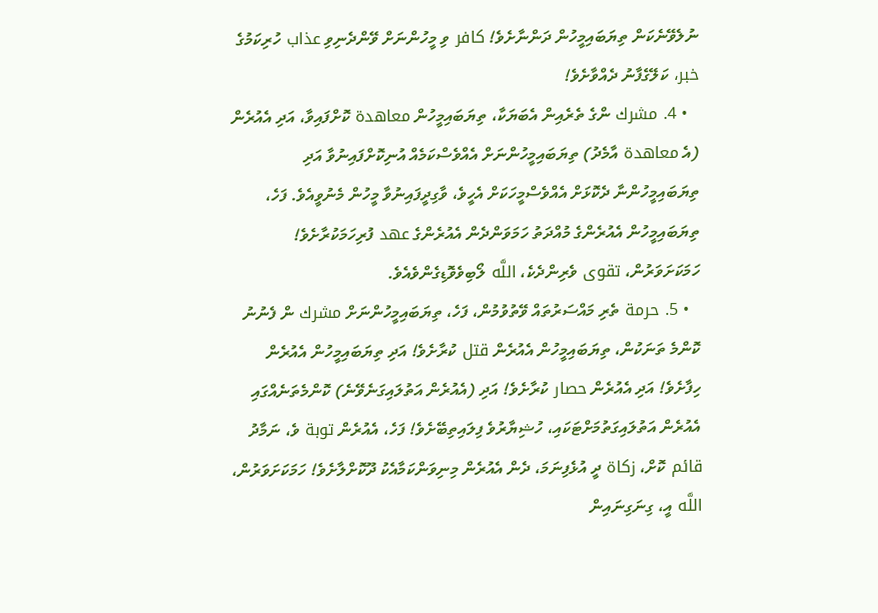ނުލެވޭނެކަން ތިޔަބައިމީހުން ދަންނާށެވެ! كافر ވި މީހުންނަށް ވޭންދެނިވި عذاب ހުރިކަމުގެ خبر، ކަލޭގެފާނު ދެއްވާށެވެ!
  • 4. مشرك ންގެ ތެރެއިން އެބަޔަކާ، ތިޔަބައިމީހުން معاهدة ކޮށްފައިވާ، އަދި އެއުރެން (އެ معاهدة އާމެދު) ތިޔަބައިމީހުންނަށް އެއްވެސްކަމެއް އުނިކޮށްފައިނުވާ އަދި ތިޔަބައިމީހުންނާ ދެކޮޅަށް އެއްވެސްމީހަކަށް އެހީވެ، ވާގިދީފައިނުވާ މީހުން މެނުވީއެވެ. ފަހެ، ތިޔަބައިމީހުން އެއުރެންގެ މުއްދަތު ހަމަވަންދެން އެއުރެންގެ عهد ފުރިހަމަކުރާށެވެ! ހަމަކަށަވަރުން، تقوى ވެރިންދެކެ، اللَّه ލޯބިވެވޮޑިގެންވެއެވެ.
  • 5. حرمة ތެރި މައްސަރުތައް ވޭތުވުމުން، ފަހެ، ތިޔަބައިމީހުންނަށް مشرك ން ފެނުނު ކޮންމެ ތަނަކުން، ތިޔަބައިމީހުން އެއުރެން قتل ކުރާށެވެ! އަދި ތިޔަބައިމީހުން އެއުރެން ހިފާށެވެ! އަދި އެއުރެން حصار ކުރާށެވެ! އަދި (އެއުރެން އަތުލައިގަނެވޭނެ) ކޮންމެތަނެއްގައި އެއުރެން އަތުލައިގަތުމަށްޓަކައި، ހުޝިޔާރުވެ ފިލައިތިބޭށެވެ! ފަހެ، އެއުރެން توبة ވެ، ނަމާދު قائم ކޮށް، زكاة ދީ އުޅެފިނަމަ، ދެން އެއުރެން މިނިވަންކަމާއެކު ދޫކޮށްލާށެވެ! ހަމަކަށަވަރުން، اللَّه އީ، ގިނަގިނައިން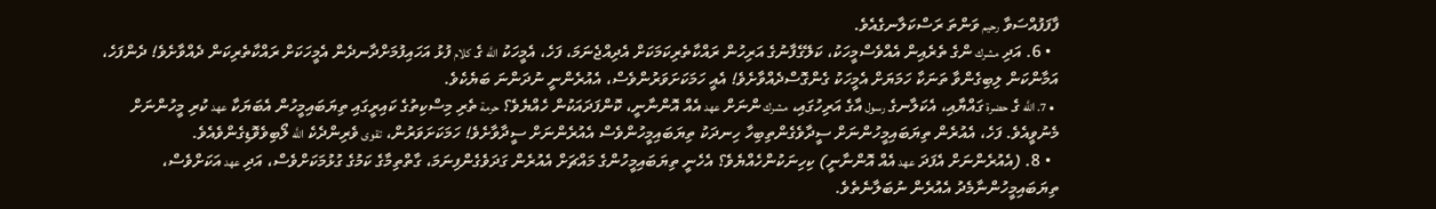ފާފަފުއްސަވާ رحيم ވަންތަ ރަސްކަލާނގެއެވެ.
  • 6. އަދި مشرك ންގެ ތެރެއިން އެއްވެސްމީހަކު، ކަލޭގެފާނުގެ އަރިހުން ރައްކާތެރިކަމަކަށް އެދިއްޖެނަމަ، ފަހެ، އެމީހަކު اللَّه ގެ كلام ފުޅު އަހައިފުމަށްދާނދެން އެމީހަކަށް ރައްކާތެރިކަން ދެއްވާށެވެ! ދެންފަހެ، އަމާންކަން ލިބިގެންވާ ތަނަކާ ހަމަޔަށް އެމީހަކު ގެންގޮސްދެއްވާށެވެ! އެއީ ހަމަކަށަވަރުންވެސް، އެއުރެންނީ ނުދަންނަ ބަޔެކެވެ.
  • 7. اللَّه ގެ حضرة ގައްޔާއި، އެކަލާނގެ رسول އާގެ އަރިހުގައި، مشرك ންނަށް عهد އެއް އޮންނާނީ، ކޮންފަދައަކުން ހެއްޔެވެ؟ حرمة ތެރި މިސްކިތުގެ ކައިރީގައި ތިޔަބައިމީހުން އެބަޔަކާ عهد ކުރި މީހުންނަށް މެނުވީއެވެ. ފަހެ، އެއުރެން ތިޔަބައިމީހުންނަށް ސީދާވެގެންތިބިހާ ހިނދަކު ތިޔަބައިމީހުންވެސް އެއުރެންނަށް ސީދާވާށެވެ! ހަމަކަށަވަރުން، تقوى ވެރިންދެކެ اللَّه ލޯބިވެވޮޑިގެންވެއެވެ.
  • 8. (އެއުރެންނަށް އެފަދަ عهد އެއް އޮންނާނީ) ކިހިނަކުންހެއްޔެވެ؟ އެހެނީ ތިޔަބައިމީހުންގެ މައްޗަށް އެއުރެން ގަދަވެގެންފިނަމަ، ގާތްތިމާގެ ކަމުގެ ގުޅުމަކަށްވެސް، އަދި عهد އަކަށްވެސް، ތިޔަބައިމީހުންނާމެދު އެއުރެން ނުބަލާނެތެވެ.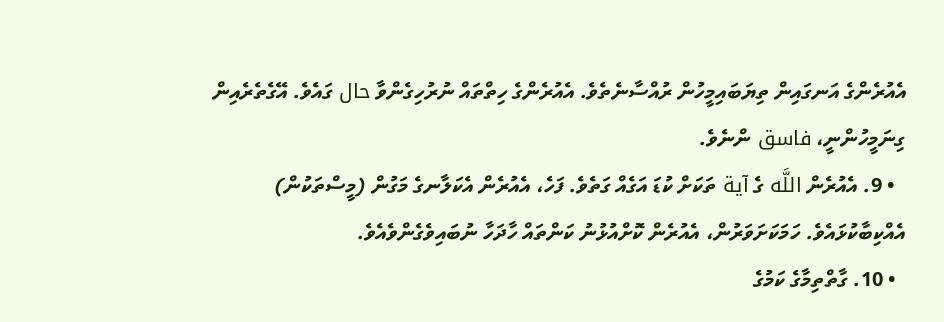އެއުރެންގެ އަނގައިން ތިޔަބައިމީހުން ރުއްސާނެތެވެ. އެއުރެންގެ ހިތްތައް ނުރުހިގެންވާ حال ގައެވެ. އޭގެތެރެއިން ގިނަމީހުންނީ، فاسق ންނެވެ.
  • 9. އެއުރެން اللَّه ގެ آية ތަކަށް ކުޑަ އަގެއް ގަތެވެ. ފަހެ، އެއުރެން އެކަލާނގެ މަގުން (މީސްތަކުން) އެއްކިބާކުޅައެވެ. ހަމަކަށަވަރުން، އެއުރެން ކޮށްއުޅުނު ކަންތައް ހާދަހާ ނުބައިވެގެންވެއެވެ.
  • 10. ގާތްތިމާގެ ކަމުގެ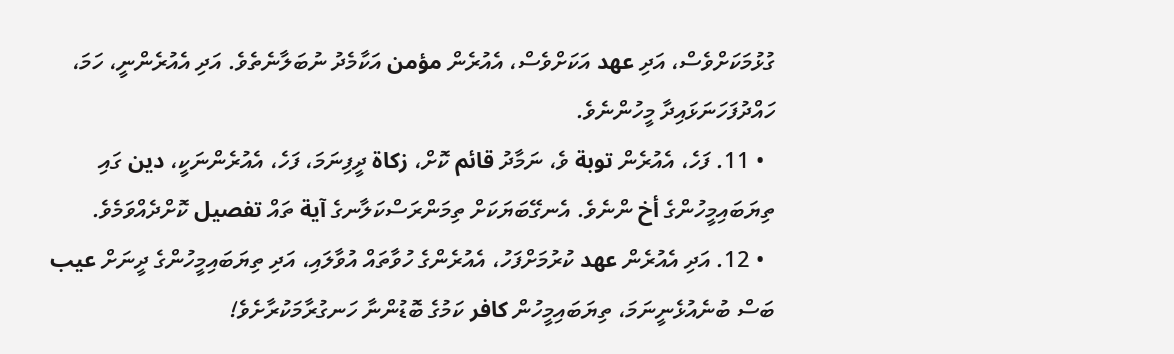ގުޅުމަކަށްވެސް، އަދި عهد އަކަށްވެސް، އެއުރެން مؤمن އަކާމެދު ނުބަލާނެތެވެ. އަދި އެއުރެންނީ، ހަމަ، ހައްދުފަހަނަޅައިދާ މީހުންނެވެ.
  • 11. ފަހެ، އެއުރެން توبة ވެ، ނަމާދު قائم ކޮށް، زكاة ދީފިނަމަ، ފަހެ، އެއުރެންނަކީ، دين ގައި ތިޔަބައިމީހުންގެ أخ ންނެވެ. އެނގޭބަޔަކަށް ތިމަންރަސްކަލާނގެ آية ތައް تفصيل ކޮށްދެއްވަމެވެ.
  • 12. އަދި އެއުރެން عهد ކުރުމަށްފަހު، އެއުރެންގެ ހުވާތައް އުވާލައި، އަދި ތިޔަބައިމީހުންގެ ދީނަށް عيب ބަސް ބުނެއުޅެނީނަމަ، ތިޔަބައިމީހުން كافر ކަމުގެ ބޮޑުންނާ ހަނގުރާމަކުރާށެވެ!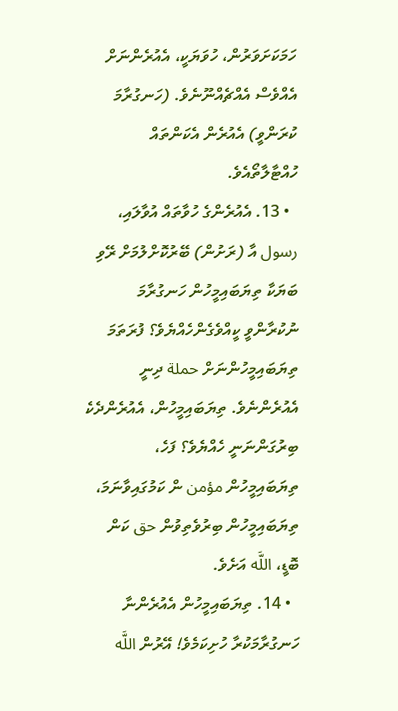ހަމަކަށަވަރުން، ހުވަޔަކީ، އެއުރެންނަށް އެއްވެސް އެއްޗެއްނޫނެވެ. (ހަނގުރާމަ ކުރަންވީ) އެއުރެން އެކަންތައް ހުއްޓާލާތޯއެވެ.
  • 13. އެއުރެންގެ ހުވާތައް އުވާލައި، رسول އާ (ރަށުން) ބޭރުކޮށްލުމަށް ރޭވި ބަޔަކާ ތިޔަބައިމީހުން ހަނގުރާމަ ނުކުރާންވީ ކީއްވެގެންހެއްޔެވެ؟ ފުރަތަމަ ތިޔަބައިމީހުންނަށް حملة ދިނީ އެއުރެންނެވެ. ތިޔަބައިމީހުން، އެއުރެންދެކެ ބިރުގަންނަނީ ހެއްޔެވެ؟ ފަހެ، ތިޔަބައިމީހުން مؤمن ން ކަމުގައިވާނަމަ، ތިޔަބައިމީހުން ބިރުވެތިވުން حق ކަން ބޮޑީ، اللَّه އަށެވެ.
  • 14. ތިޔަބައިމީހުން އެއުރެންނާ ހަނގުރާމަކުރާ ހުށިކަމެވެ! އޭރުން اللَّه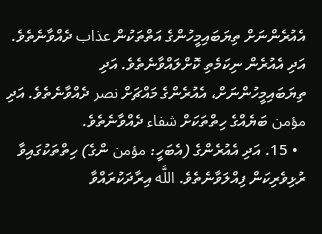އެއުރެންނަށް ތިޔަބައިމީހުންގެ އަތްތަކުން عذاب ދެއްވާނެތެވެ. އަދި އެއުރެން ނިކަމެތި ކޮށްލައްވާނެތެވެ. އަދި ތިޔަބައިމީހުންނަށް، އެއުރެންގެ މައްޗަށް نصر ދެއްވާނެތެވެ. އަދި مؤمن ބަޔެއްގެ ހިތްތަކަށް شفاء ދެއްވާނެތެވެ.
  • 15. އަދި އެއުރެންގެ (އެބަހީ: مؤمن ންގެ) ހިތްތަކުގައިވާ ރުޅިވެރިކަން ފިއްލަވާނެތެވެ. اللَّه އިރާދަކުރައްވާ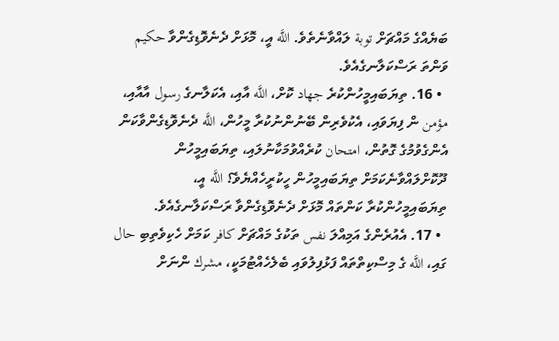ބަޔެއްގެ މައްޗަށް توبة ލައްވާނެތެވެ. اللَّه އީ، މޮޅަށް ދެނެވޮޑިގެންވާ حكيم ވަންތަ ރަސްކަލާނގެއެވެ.
  • 16. ތިޔަބައިމީހުންކުރެ جهاد ކޮށް، اللَّه އާއި، އެކަލާނގެ رسول އާއާއި، مؤمن ން ފިޔަވައި، އެކުވެރިން ބޭނުންނުކުރާ މީހުން، اللَّه ދެނެވޮޑިގެންވާކަން އެންގެވުމުގެ ގޮތުން، امتحان ކުރެއްވުމަކާނުލައި، ތިޔަބައިމީހުން ދޫކޮށްލައްވާނެކަމަށް ތިޔަބައިމީހުން ހީކުރީހެއްޔެވެ؟ اللَّه އީ، ތިޔަބައިމީހުންކުރާ ކަންތައް މޮޅަށް ދެނެވޮޑިގެންވާ ރަސްކަލާނގެއެވެ.
  • 17. އެއުރެންގެ އަމިއްލަ نفس ތަކުގެ މައްޗަށް كافر ކަމަށް ހެކިވެތިބި حال ގައި، اللَّه ގެ މިސްކިތްތައް ފަޅުފިލުވައި ބެލެހެއްޓުމަކީ، مشرك ންނަށް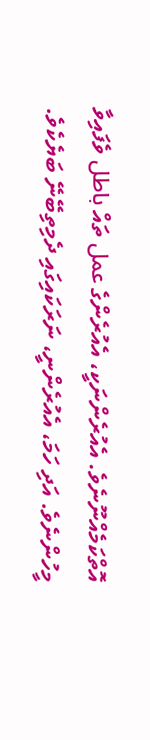އޮތްކަމެއްނޫނެވެ. އެއުރެންނަކީ، އެއުރެންގެ عمل ތައް باطل ވެފައިވާ މީހުންނެވެ. އަދި ހަމަ، އެއުރެންނީ، ނަރަކައިގައި ދެމިތިބޭނޭ ބަޔެކެވެ.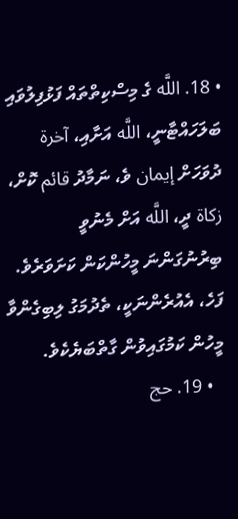• 18. اللَّه ގެ މިސްކިތްތައް ފަޅުފިލުވައި ބަލަހައްޓާނީ، اللَّه އަށާއި، آخرة ދުވަހަށް إيمان ވެ، ނަމާދު قائم ކޮށް، زكاة ދީ، اللَّه އަށް މެނުވީ ބިރުނުގަންނަ މީހުންކަން ކަށަވަރެވެ. ފަހެ، އެއުރެންނަކީ، ތެދުމަގު ލިބިގެންވާ މީހުން ކަމުގައިވުން ގާތްބަޔެކެވެ.
  • 19. حج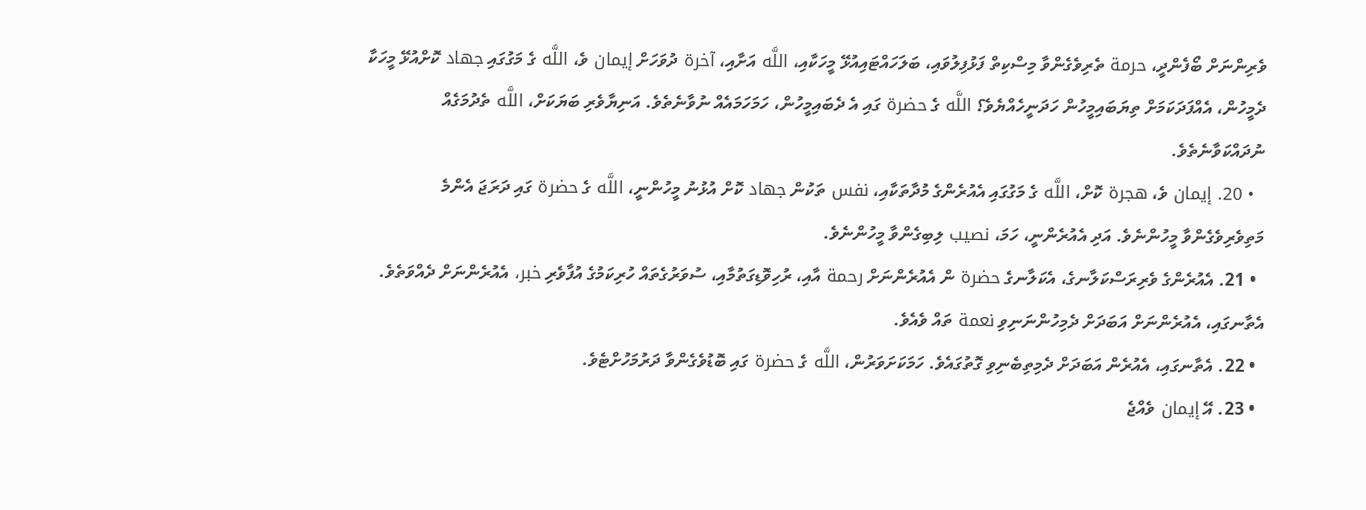ވެރިންނަށް ބޯފެންދީ، حرمة ތެރިވެގެންވާ މިސްކިތް ފަޅުފިލުވައި، ބަލަހައްޓައިއުޅޭ މީހަކާއި، اللَّه އަށާއި، آخرة ދުވަހަށް إيمان ވެ، اللَّه ގެ މަގުގައި جهاد ކޮށްއުޅޭ މީހަކާ ދެމީހުން، އެއްފަދަކަމަށް ތިޔަބައިމީހުން ހަދަނީހެއްޔެވެ؟ اللَّه ގެ حضرة ގައި އެ ދެބައިމީހުން، ހަމަހަމައެއް ނުވާނެތެވެ. އަނިޔާވެރި ބަޔަކަށް، اللَّه ތެދުމަގެއް ނުދައްކަވާނެތެވެ.
  • 20. إيمان ވެ، هجرة ކޮށް، اللَّه ގެ މަގުގައި އެއުރެންގެ މުދާތަކާއި، نفس ތަކުން جهاد ކޮށް އުޅުނު މީހުންނީ، اللَّه ގެ حضرة ގައި ދަރަޖަ އެންމެ މަތިވެރިވެގެންވާ މީހުންނެވެ. އަދި އެއުރެންނީ، ހަމަ، نصيب ލިބިގެންވާ މީހުންނެވެ.
  • 21. އެއުރެންގެ ވެރިރަސްކަލާނގެ، އެކަލާނގެ حضرة ން އެއުރެންނަށް رحمة އާއި، ރުހިވޮޑިގަތުމާއި، ސުވަރުގެތައް ހުރިކަމުގެ އުފާވެރި خبر، އެއުރެންނަށް ދެއްވަތެވެ. އެތާނގައި، އެއުރެންނަށް އަބަދަށް ދެމިހުންނަނިވި نعمة ތައް ވެއެވެ.
  • 22. އެތާނގައި، އެއުރެން އަބަދަށް ދެމިތިބެނިވި ގޮތުގައެވެ. ހަމަކަށަވަރުން، اللَّه ގެ حضرة ގައި ބޮޑުވެގެންވާ ދަރުމަހުށްޓެވެ.
  • 23. އޭ إيمان ވެއްޖެ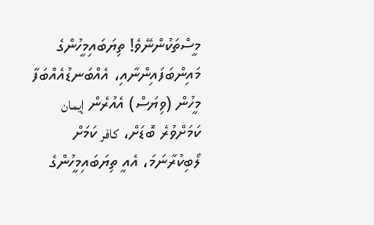މީސްތަކުންނޭވެ! ތިޔަބައިމީހުންގެ މައިންބަފައިންނާއި، އެއްބަނޑުއެއްބަފާ މީހުން (ވިޔަސް) އެއުރެން إيمان ކަމަށްވުރެ ބޮޑަށް، كافر ކަމަށް ލޯބިކުރާނަމަ، އެއީ ތިޔަބައިމީހުންގެ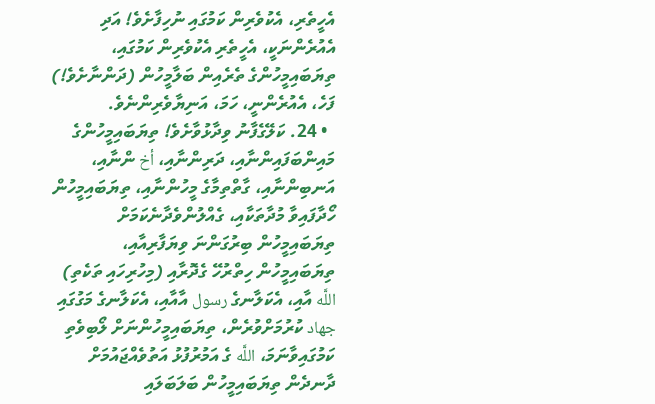އެހީތެރި، އެކުވެރިން ކަމުގައި ނުހިފާށެވެ! އަދި އެއުރެންނަކީ، އެހީތެރި އެކުވެރިން ކަމުގައި، ތިޔަބައިމީހުންގެ ތެރެއިން ބަލާމީހުން (ދަންނާށެވެ!) ފަހެ، އެއުރެންނީ، ހަމަ، އަނިޔާވެރިންނެވެ.
  • 24. ކަލޭގެފާނު ވިދާޅުވާށެވެ! ތިޔަބައިމީހުންގެ މައިންބަފައިންނާއި، ދަރިންނާއި، أخ ންނާއި، އަނބިންނާއި، ގާތްތިމާގެ މީހުންނާއި، ތިޔަބައިމީހުން ހޯދާފައިވާ މުދާތަކާއި، ގެއްލުންވެދާނެކަމަށް ތިޔަބައިމީހުން ބިރުގަންނަ ވިޔަފާރިއާއި، ތިޔަބައިމީހުން ހިތްރުހޭ ގެދޮރާއި (މިހުރިހައި ތަކެތި) اللَّه އާއި، އެކަލާނގެ رسول އާއާއި، އެކަލާނގެ މަގުގައި جهاد ކުރުމަށްވުރެން، ތިޔަބައިމީހުންނަށް ލޯބިވެތި ކަމުގައިވާނަމަ، اللَّه ގެ އަމުރުފުޅު އަތުވެއްޖައުމަށް ދާނދެން ތިޔަބައިމީހުން ބަލަބަލައި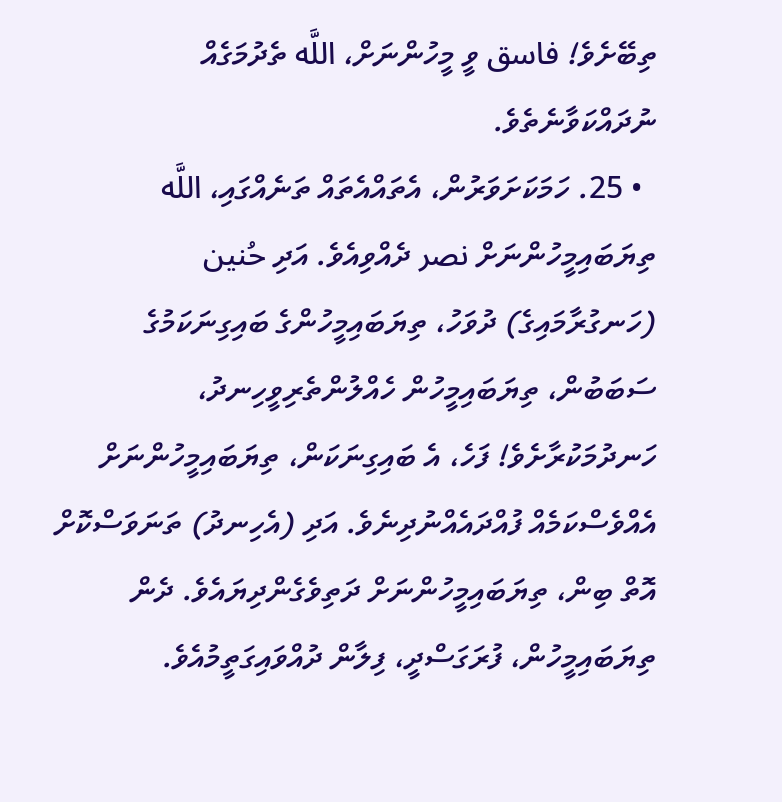ތިބޭށެވެ! فاسق ވީ މީހުންނަށް، اللَّه ތެދުމަގެއް ނުދައްކަވާނެތެވެ.
  • 25. ހަމަކަށަވަރުން، އެތައްއެތައް ތަނެއްގައި، اللَّه ތިޔަބައިމީހުންނަށް نصر ދެއްވިއެވެ. އަދި حُنين (ހަނގުރާމައިގެ) ދުވަހު، ތިޔަބައިމީހުންގެ ބައިގިނަކަމުގެ ސަބަބުން، ތިޔަބައިމީހުން ހެއްލުންތެރިވީހިނދު، ހަނދުމަކުރާށެވެ! ފަހެ، އެ ބައިގިނަކަން، ތިޔަބައިމީހުންނަށް އެއްވެސްކަމެއް ފުއްދައެއްނުދިނެވެ. އަދި (އެހިނދު) ތަނަވަސްކޮށް އޮތް ބިން، ތިޔަބައިމީހުންނަށް ދަތިވެގެންދިޔައެވެ. ދެން ތިޔަބައިމީހުން، ފުރަގަސްދީ، ފިލާން ދުއްވައިގަތީމުއެވެ.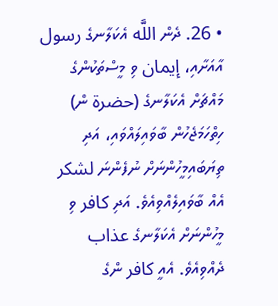• 26. ދެން اللَّه އެކަލާނގެ رسول އާއަށާއި، إيمان ވި މީސްތަކުންގެ މައްޗަށް އެކަލާނގެ (حضرة ން) ހިތްހަމަޖެހުން ބާވައިލައްވައި، އަދި ތިޔަބައިމީހުންނަށް ނުފެންނަ لشكر އެއް ބާވައިލެއްވިއެވެ. އަދި كافر ވި މީހުންނަށް އެކަލާނގެ عذاب ދެއްވިއެވެ. އެއީ كافر ންގެ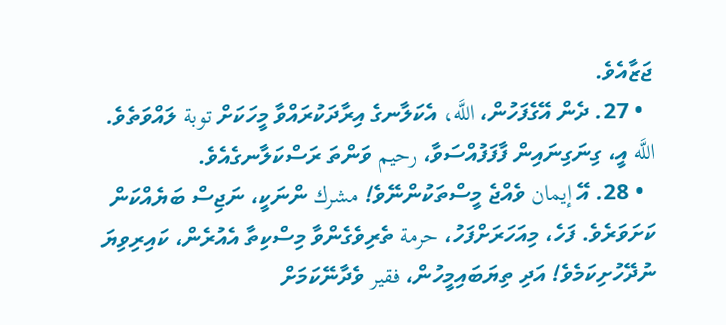ޖަޒާއެވެ.
  • 27. ދެން އޭގެފަހުން، اللَّه، އެކަލާނގެ އިރާދަކުރައްވާ މީހަކަށް توبة ލައްވަތެވެ. اللَّه އީ، ގިނަގިނައިން ފާފަފުއްސަވާ، رحيم ވަންތަ ރަސްކަލާނގެއެވެ.
  • 28. އޭ إيمان ވެއްޖެ މީސްތަކުންނޭވެ! مشرك ންނަކީ، ނަޖިސް ބަޔެއްކަން ކަށަވަރެވެ. ފަހެ، މިއަހަރަށްފަހު، حرمة ތެރިވެގެންވާ މިސްކިތާ އެއުރެން، ކައިރިވިޔަ ނުދޭހުށިކަމެވެ! އަދި ތިޔަބައިމީހުން، فقير ވެދާނޭކަމަށް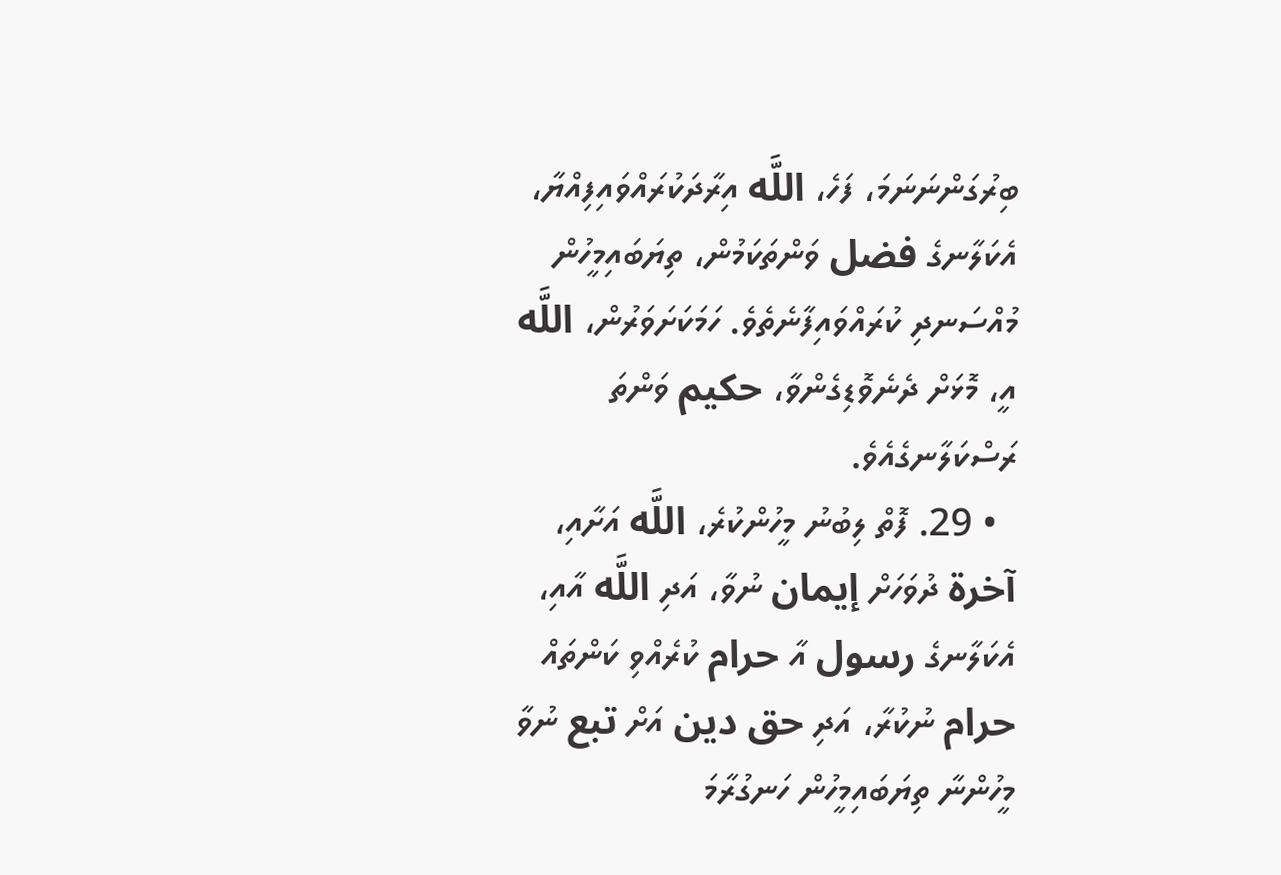ބިރުގަންނަނަމަ، ފަހެ، اللَّه އިރާދަކުރައްވައިފިއްޔާ، އެކަލާނގެ فضل ވަންތަކަމުން، ތިޔަބައިމީހުން މުއްސަނދި ކުރައްވައިފާނެތެވެ. ހަމަކަށަވަރުން، اللَّه އީ، މޮޅަށް ދެނެވޮޑިގެންވާ، حكيم ވަންތަ ރަސްކަލާނގެއެވެ.
  • 29. ފޮތް ލިބުނު މީހުންކުރެ، اللَّه އަށާއި، آخرة ދުވަހަށް إيمان ނުވާ، އަދި اللَّه އާއި، އެކަލާނގެ رسول އާ حرام ކުރެއްވި ކަންތައް حرام ނުކުރާ، އަދި حق دين އަށް تبع ނުވާ މީހުންނާ ތިޔަބައިމީހުން ހަނގުރާމަ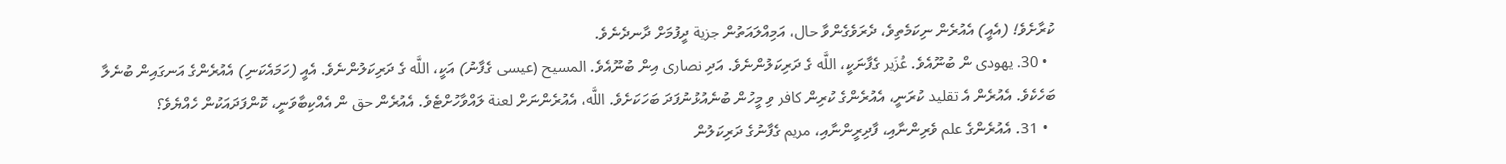ކުރާށެވެ! (އެއީ) އެއުރެން ނިކަމެތިވެ، ދެރަވެގެންވާ حال، އަމިއްލައަތުން جزية ދީފުމަށް ދާނދެނެވެ.
  • 30. يهودى ން ބުނޫއެވެ. عُزَير ގެފާނަކީ، اللَّه ގެ ދަރިކަލުންނެވެ. އަދި نصارى އިން ބުނޫއެވެ. المسيح (عيسى ގެފާނު) އަކީ، اللَّه ގެ ދަރިކަލުންނެވެ. އެއީ (ހަމައެކަނި) އެއުރެންގެ އަނގައިން ބުނެލާ ބަހެކެވެ. އެއުރެން އެ تقليد ކުރަނީ، އެއުރެންގެ ކުރިން كافر ވި މީހުން ބުނެއުޅުނުފަދަ ބަހަކަށެވެ. اللَّه، އެއުރެންނަށް لعنة ލައްވާހުށްޓެވެ. އެއުރެން حق ން އެއްކިބާވަނީ، ކޮންފަދައަކުން ހެއްޔެވެ؟
  • 31. އެއުރެންގެ علم ވެރިންނާއި، ފާދިރީންނާއި، مريم ގެފާނުގެ ދަރިކަލުން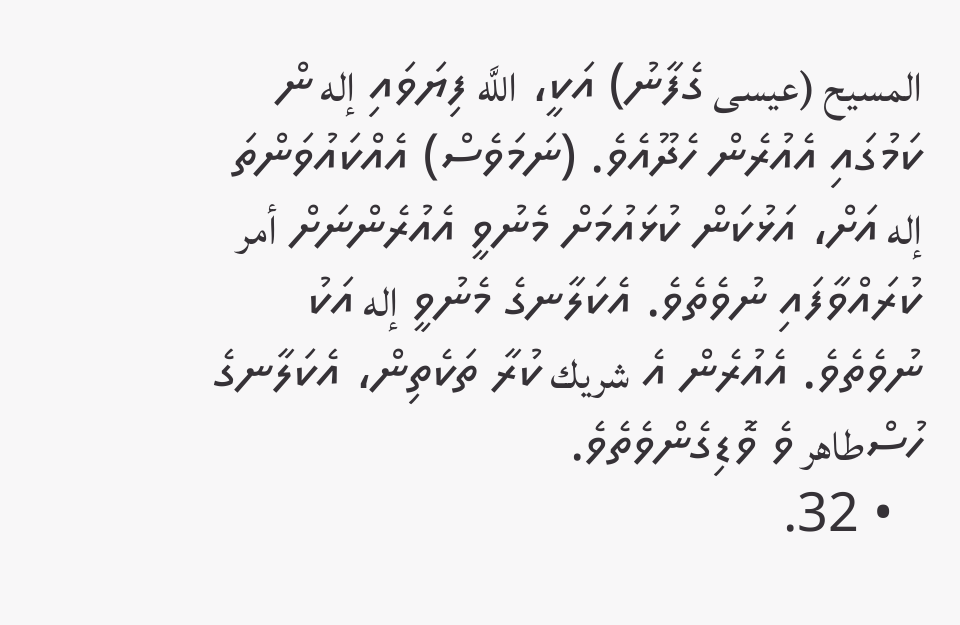المسيح (عيسى ގެފާނު) އަކީ، اللَّه ފިޔަވައި إله ން ކަމުގައި އެއުރެން ހެދޫއެވެ. (ނަމަވެސް) އެއްކައުވަންތަ إله އަށް، އަޅުކަން ކުޅައުމަށް މެނުވީ އެއުރެންނަށް أمر ކުރައްވާފައި ނުވެތެވެ. އެކަލާނގެ މެނުވީ إله އަކު ނުވެތެވެ. އެއުރެން އެ شريك ކުރާ ތަކެތިން، އެކަލާނގެ ހުސްطاهر ވެ ވޮޑިގެންވެތެވެ.
  • 32.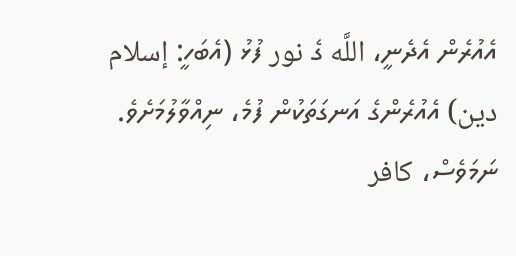އެއުރެން އެދެނީ، اللَّه ގެ نور ފުޅު (އެބަހީ: إسلام دين) އެއުރެންގެ އަނގަތަކުން ފުމެ، ނިއްވާލުމަށެވެ. ނަމަވެސް، كافر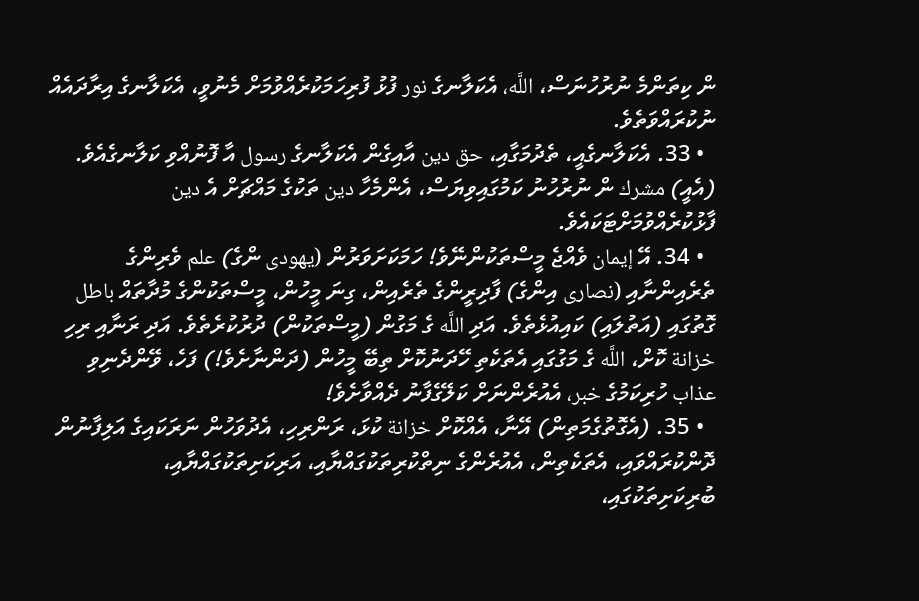ން ކިތަންމެ ނުރުހުނަސް، اللَّه، އެކަލާނގެ نور ފުޅު ފުރިހަމަކުރެއްވުމަށް މެނުވީ، އެކަލާނގެ އިރާދައެއް ނުކުރައްވަތެވެ.
  • 33. އެކަލާނގެއީ، ތެދުމަގާއި، حق دين އާއިގެން އެކަލާނގެ رسول އާ ފޮނުއްވި ކަލާނގެއެވެ. (އެއީ) مشرك ން ނުރުހުނު ކަމުގައިވިޔަސް، އެންމެހާ دين ތަކުގެ މައްޗަށް އެ دين ފާޅުކުރެއްވުމަށްޓަކައެވެ.
  • 34. އޭ إيمان ވެއްޖެ މީސްތަކުންނޭވެ! ހަމަކަށަވަރުން (يهودى ންގެ) علم ވެރިންގެ ތެރެއިންނާއި (نصارى އިންގެ) ފާދިރީންގެ ތެރެއިން، ގިނަ މީހުން، މީސްތަކުންގެ މުދާތައް باطل ގޮތުގައި (އަތުލައި) ކައިއުޅެތެވެ. އަދި اللَّه ގެ މަގުން (މީސްތަކުން) ދުރުކުރެތެވެ. އަދި ރަނާއި ރިހި خزانة ކޮށް، اللَّه ގެ މަގުގައި އެތަކެތި ހޭދަނުކޮށް ތިބޭ މީހުން (ދަންނާށެވެ!) ފަހެ، ވޭންދެނިވި عذاب ހުރިކަމުގެ خبر، އެއުރެންނަށް ކަލޭގެފާނު ދެއްވާށެވެ!
  • 35. (އެގޮތުގެމަތިން) އޭނާ، އެއްކޮށް خزانة ކުޅަ، ރަންރިހި، އެދުވަހުން ނަރަކައިގެ އަލިފާނުން ދޮންކުރައްވައި، އެތަކެތިން، އެއުރެންގެ ނިތްކުރިތަކުގައްޔާއި، އަރިކަށިތަކުގައްޔާއި، ބުރިކަށިތަކުގައި،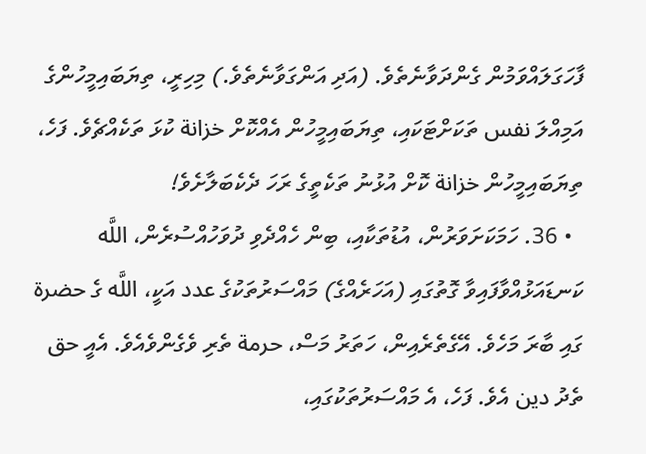ފާހަގަލައްވަމުން ގެންދަވާނެތެވެ. (އަދި އަންގަވާނެތެވެ.) މިހިރީ، ތިޔަބައިމީހުންގެ އަމިއްލަ نفس ތަކަށްޓަކައި، ތިޔަބައިމީހުން އެއްކޮށް خزانة ކުޅަ ތަކެއްޗެވެ. ފަހެ، ތިޔަބައިމީހުން خزانة ކޮށް އުޅުނު ތަކެތީގެ ރަހަ ދެކެބަލާށެވެ!
  • 36. ހަމަކަށަވަރުން، އުޑުތަކާއި، ބިން ހެއްދެވި ދުވަހުއްސުރެން، اللَّه ކަނޑައަޅުއްވާފައިވާ ގޮތުގައި (އަހަރެއްގެ) މައްސަރުތަކުގެ عدد އަކީ، اللَّه ގެ حضرة ގައި ބާރަ މަހެވެ. އޭގެތެރެއިން، ހަތަރު މަސް، حرمة ތެރި ވެގެންވެއެވެ. އެއީ حق ތެދު دين އެވެ. ފަހެ، އެ މައްސަރުތަކުގައި،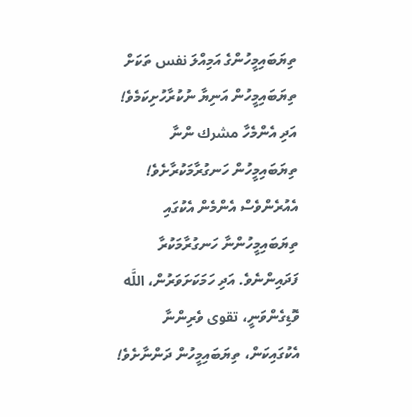ތިޔަބައިމީހުންގެ އަމިއްލަ نفس ތަކަށް ތިޔަބައިމީހުން އަނިޔާ ނުކުރާހުށިކަމެވެ! އަދި އެންމެހާ مشرك ންނާ ތިޔަބައިމީހުން ހަނގުރާމަކުރާށެވެ! އެއުރެންވެސް އެންމެން އެކުގައި ތިޔަބައިމީހުންނާ ހަނގުރާމަކުރާ ފަދައިންނެވެ. އަދި ހަމަކަށަވަރުން، اللَّه ވޮޑިގެންވަނީ، تقوى ވެރިންނާ އެކުގައިކަން، ތިޔަބައިމީހުން ދަންނާށެވެ!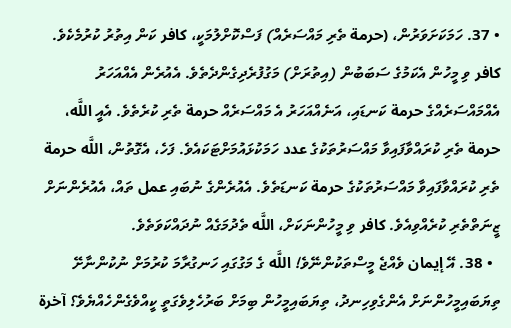• 37. ހަމަކަށަވަރުން، (حرمة ތެރި މައްސަރެއް) ފަސްކޮށްލުމަކީ، كافر ކަން އިތުރު ކުރުމެކެވެ. كافر ވި މީހުން އެކަމުގެ ސަބަބުން (އިތުރަށް) މަގުފުރެދިގެންދެތެވެ. އެއުރެން އެއްއަހަރު އެއްމައްސަރެއްގެ حرمة ކަނޑައި، އަނެއްއަހަރު އެ މައްސަރެއް حرمة ތެރި ކުރެތެވެ. އެއީ اللَّه، حرمة ތެރި ކުރައްވާފައިވާ މައްސަރުތަކުގެ عدد ހަމަކުޅައުމަށްޓަކައެވެ. ފަހެ، އެގޮތުން، اللَّه حرمة ތެރި ކުރައްވާފައިވާ މައްސަރުތަކުގެ حرمة ކަނޑަތެވެ. އެއުރެންގެ ނުބައި عمل ތައް، އެއުރެންނަށް ޒީނަތްތެރި ކުރެއްވިއެވެ. كافر ވި މީހުންނަކަށް، اللَّه ތެދުމަގެއް ނުދައްކަވަތެވެ.
  • 38. އޭ إيمان ވެއްޖެ މީސްތަކުންނޭވެ! اللَّه ގެ މަގުގައި ހަނގުރާމަ ކުރުމަށް ނުކުންނާށޭ ތިޔަބައިމީހުންނަށް އެންގެވިހިނދު، ތިޔަބައިމީހުން ބިމަށް ބަރުހެލިވެގަތީ ކީއްވެގެންހެއްޔެވެ؟ آخرة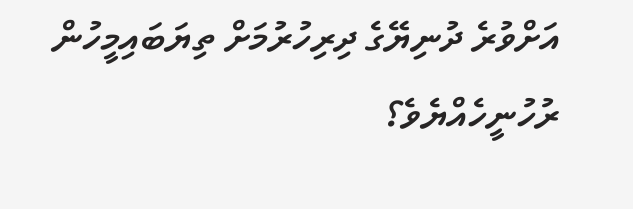އަށްވުރެ ދުނިޔޭގެ ދިރިހުރުމަށް ތިޔަބައިމީހުން ރުހުނީހެއްޔެވެ؟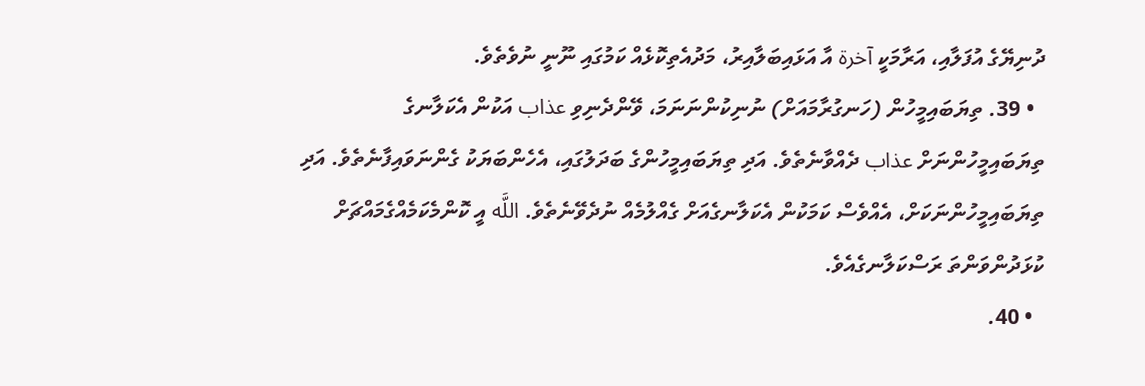ދުނިޔޭގެ އުފަލާއި، އަރާމަކީ آخرة އާ އަޅައިބަލާއިރު، މަދުއެތިކޮޅެއް ކަމުގައި ނޫނީ ނުވެތެވެ.
  • 39. ތިޔަބައިމީހުން (ހަނގުރާމައަށް) ނުނިކުންނަނަމަ، ވޭންދެނިވި عذاب އަކުން އެކަލާނގެ ތިޔަބައިމީހުންނަށް عذاب ދެއްވާނެތެވެ. އަދި ތިޔަބައިމީހުންގެ ބަދަލުގައި، އެހެންބަޔަކު ގެންނަވައިފާނެތެވެ. އަދި ތިޔަބައިމީހުންނަކަށް، އެއްވެސް ކަމަކުން އެކަލާނގެއަށް ގެއްލުމެއް ނުދެވޭނެތެވެ. اللَّه އީ ކޮންމެކަމެއްގެމައްޗަށް ކުޅަދުންވަންތަ ރަސްކަލާނގެއެވެ.
  • 40.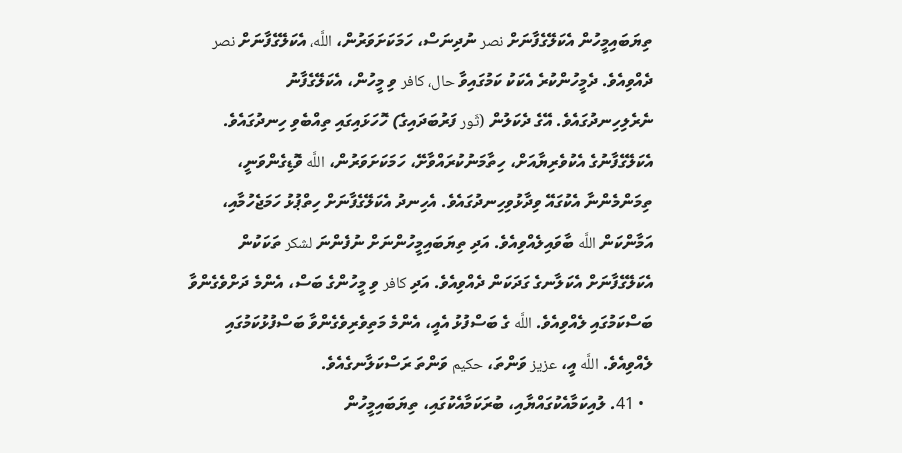ތިޔަބައިމީހުން އެކަލޭގެފާނަށް نصر ނުދިނަސް، ހަމަކަށަވަރުން، اللَّه، އެކަލޭގެފާނަށް نصر ދެއްވިއެވެ. ދެމީހުންކުރެ އެކަކު ކަމުގައިވާ حال، كافر ވި މީހުން، އެކަލޭގެފާނު ނެރެލިހިނދުގައެވެ. އޭގެ ދެކަލުން (ثَور ފަރުބަދައިގެ) ހޮހަޅައިގައި ތިއްބެވި ހިނދުގައެވެ. އެކަލޭގެފާނުގެ އެކުވެރިޔާއަށް، ހިތާމަނުކުރައްވާށޭ، ހަމަކަށަވަރުން، اللَّه ވޮޑިގެންވަނީ، ތިމަންމެންނާ އެކުގައޭ ވިދާޅުވިހިނދުގައެވެ. އެހިނދު އެކަލޭގެފާނަށް ހިތްޕުޅު ހަމަޖެހުމާއި، އަމާންކަން اللَّه ބާވައިލެއްވިއެވެ. އަދި ތިޔަބައިމީހުންނަށް ނުފެންނަ لشكر ތަކަކުން އެކަލޭގެފާނަށް އެކަލާނގެ ގަދަކަން ދެއްވިއެވެ. އަދި كافر ވި މީހުންގެ ބަސް، އެންމެ ދަށްވެގެންވާ ބަސްކަމުގައި ލެއްވިއެވެ. اللَّه ގެ ބަސްފުޅު އެއީ، އެންމެ މަތިވެރިވެގެންވާ ބަސްފުޅުކަމުގައި ލެއްވިއެވެ. اللَّه އީ، عزيز ވަންތަ، حكيم ވަންތަ ރަސްކަލާނގެއެވެ.
  • 41. ލުއިކަމާއެކުގައްޔާއި، ބުރަކަމާއެކުގައި، ތިޔަބައިމީހުން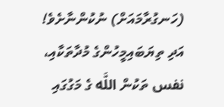(ހަނގުރާމައަށް) ނުކުންނާށެވެ! އަދި ތިޔަބައިމީހުންގެ މުދާތަކާއި، نفس ތަކުން اللَّه ގެ މަގުގައި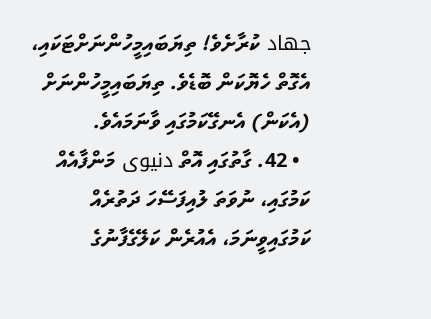جهاد ކުރާށެވެ! ތިޔަބައިމީހުންނަށްޓަކައި، އެގޮތް ހެޔޮކަން ބޮޑެވެ. ތިޔަބައިމީހުންނަށް (އެކަން) އެނގޭކަމުގައި ވާނަމައެވެ.
  • 42. ގާތުގައި އޮތް دنيوى މަންފާއެއް ކަމުގައި، ނުވަތަ ލުއިފަސޭހަ ދަތުރެއް ކަމުގައިވީނަމަ، އެއުރެން ކަލޭގެފާނުގެ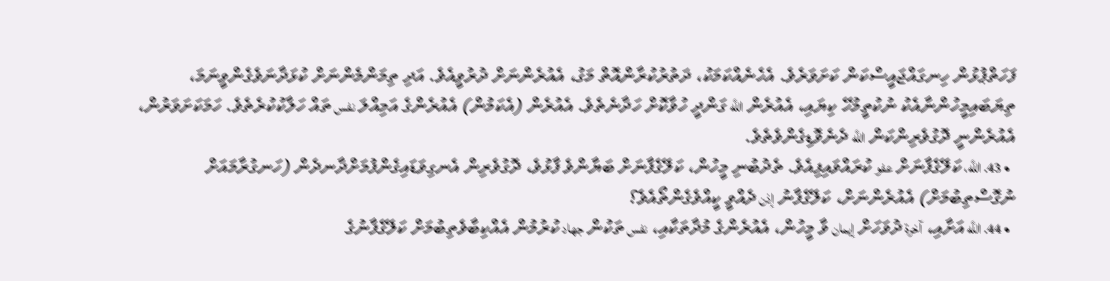ފަހަތްޕުޅުން ހިނގައްޖައީސްކަން ކަށަވަރެވެ. އެހެނެއްކަމަކު، ދަތުރުކުރާންއޮތް މަގު، އެއުރެންނަށް ދުރުވީއެވެ. އަދި ތިމަންމެންނަށް ކުޅަދާނަވެގެންވީނަމަ، ތިޔަބައިމީހުންނާއެކު ނުކުތީމުހޭ ކިޔައި، އެއުރެން اللَّه ގަންދީ ހުވާކޮށް ހަދާނެތެވެ. އެއުރެން (އެކަމުން) އެއުރެންގެ އަމިއްލަ نفس ތައް ހަލާކުކުރެތެވެ. ހަމަކަށަވަރުން، އެއުރެންނީ ދޮގުވެރިންކަން اللَّه ދެނެވޮޑިގެންވެތެވެ.
  • 43. اللَّه، ކަލޭގެފާނަށް عفو ކުރައްވައިފިއެވެ. ތެދުބުނި މީހުން، ކަލޭގެފާނަށް ބަޔާންވެ ފާޅުވެ، ދޮގުވެރިން އެނގިވަޑައިގެންފުމަށްދާނދެން (ހަނގުރާމައަށް ނުގޮސްތިބުމަށް) އެއުރެންނަށް، ކަލޭގެފާނު إذن ދެއްވީ ކީއްވެގެންތޯއެވެ؟
  • 44. اللَّه އަށާއި، آخرة ދުވަހަށް إيمان ވާ މީހުން، އެއުރެންގެ މުދާތަކާއި، نفس ތަކުން جهاد ކުރުމުން އެއްކިބާވެތިބުމަށް ކަލޭގެފާނުގެ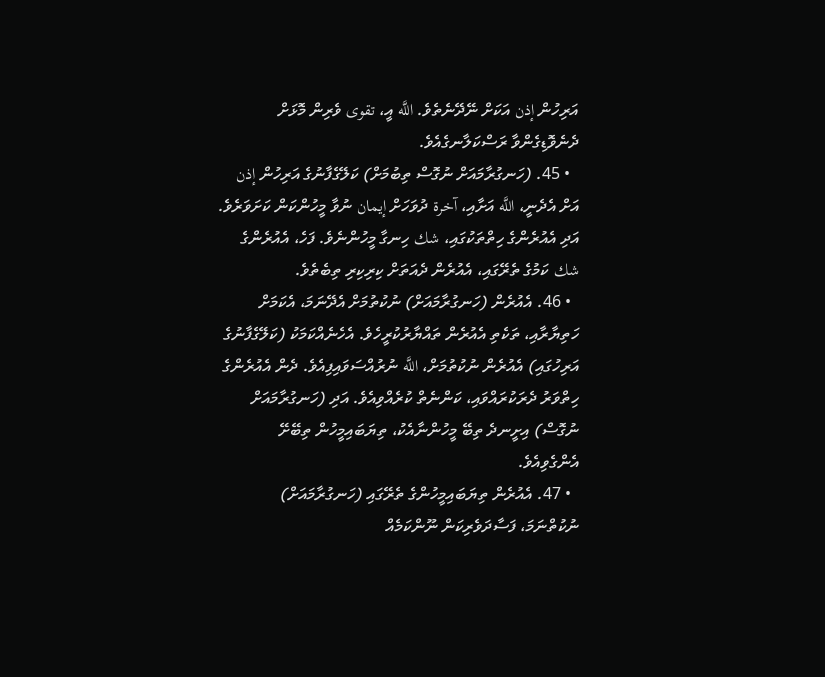އަރިހުން إذن އަކަށް ނޭދޭނެތެވެ. اللَّه އީ، تقوى ވެރިން މޮޅަށް ދެނެވޮޑިގެންވާ ރަސްކަލާނގެއެވެ.
  • 45. (ހަނގުރާމައަށް ނުގޮސް ތިބުމަށް) ކަލޭގެފާނުގެ އަރިހުން إذن އަށް އެދެނީ، اللَّه އަށާއި، آخرة ދުވަހަށް إيمان ނުވާ މީހުންކަން ކަށަވަރެވެ. އަދި އެއުރެންގެ ހިތްތަކުގައި، شك ހިނގާ މީހުންނެވެ. ފަހެ، އެއުރެންގެ شك ކަމުގެ ތެރޭގައި، އެއުރެން ދެއަތަށް ކިރިކިރި ތިބެތެވެ.
  • 46. އެއުރެން (ހަނގުރާމައަށް) ނުކުތުމަށް އެދޭނަމަ، އެކަމަށް ހަތިޔާރާއި، ތަކެތި އެއުރެން ތައްޔާރުކުރީހެވެ. އެހެނެއްކަމަކު (ކަލޭގެފާނުގެ އަރިހުގައި) އެއުރެން ނުކުތުމަށް، اللَّه ނުރުއްސަވައިފިއެވެ. ދެން އެއުރެންގެ ހިތްވަރު ދެރަކުރައްވައި، ކަންނެތް ކުރެއްވިއެވެ. އަދި (ހަނގުރާމައަށް ނުގޮސް) އިށީނދެ ތިބޭ މީހުންނާއެކު، ތިޔަބައިމީހުން ތިބޭށޭ އެންގެވިއެވެ.
  • 47. އެއުރެން ތިޔަބައިމީހުންގެ ތެރޭގައި (ހަނގުރާމައަށް) ނުކުތްނަމަ، ފަސާދަވެރިކަން ނޫންކަމެއް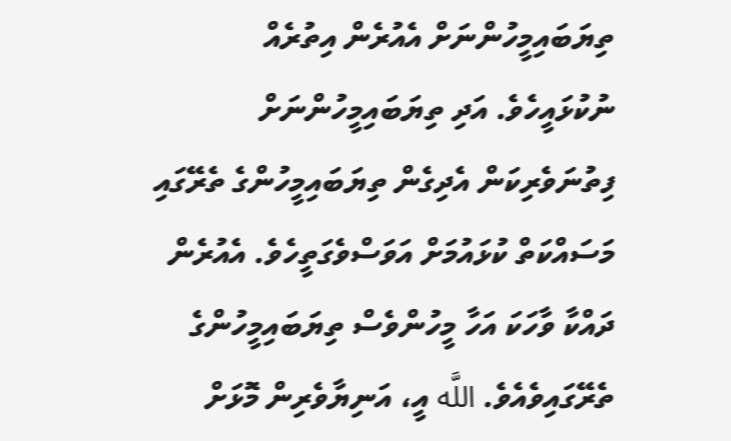ތިޔަބައިމީހުންނަށް އެއުރެން އިތުރެއް ނުކުޅައީހެވެ. އަދި ތިޔަބައިމީހުންނަށް ފިތުނަވެރިކަން އެދިގެން ތިޔަބައިމީހުންގެ ތެރޭގައި މަސައްކަތް ކުޅައުމަށް އަވަސްވެގަތީހެވެ. އެއުރެން ދައްކާ ވާހަކަ އަހާ މީހުންވެސް ތިޔަބައިމީހުންގެ ތެރޭގައިވެއެވެ. اللَّه އީ، އަނިޔާވެރިން މޮޅަށް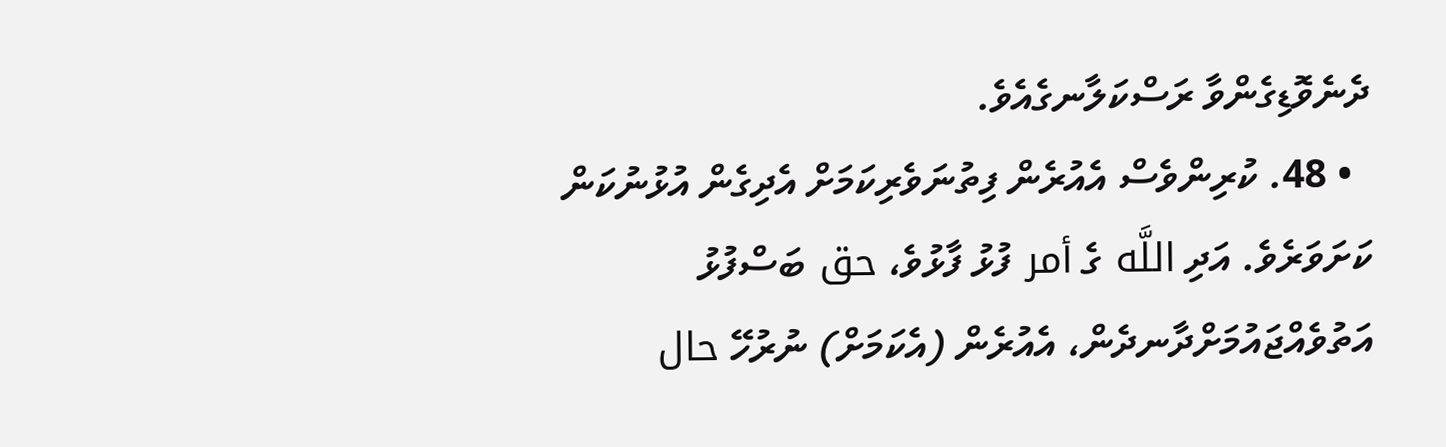ދެނެވޮޑިގެންވާ ރަސްކަލާނގެއެވެ.
  • 48. ކުރިންވެސް އެއުރެން ފިތުނަވެރިކަމަށް އެދިގެން އުޅުނުކަން ކަށަވަރެވެ. އަދި اللَّه ގެ أمر ފުޅު ފާޅުވެ، حق ބަސްފުޅު އަތުވެއްޖައުމަށްދާނދެން، އެއުރެން (އެކަމަށް) ނުރުހޭ حال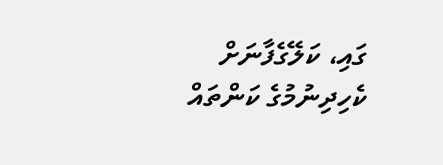ގައި، ކަލޭގެފާނަށް ކެހިދިނުމުގެ ކަންތައް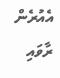އެއުރެން ރާވައި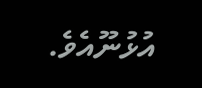އުޅުނޫއެވެ.